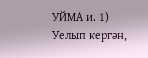УЙМА и. 1) Уелып кергән,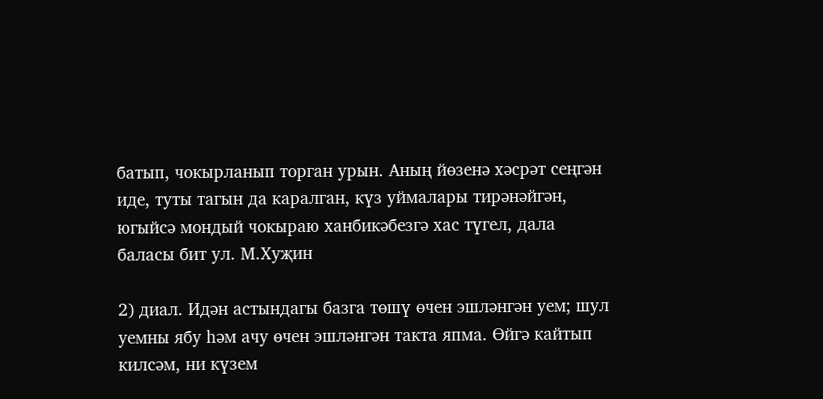батып, чокырланып торган урын. Аның йөзенә хәсрәт сеңгән иде, туты тагын да каралган, күз уймалары тирәнәйгән, югыйсә мондый чокыраю ханбикәбезгә хас түгел, дала баласы бит ул. М.Хуҗин

2) диал. Идән астындагы базга төшү өчен эшләнгән уем; шул уемны ябу һәм ачу өчен эшләнгән такта япма. Өйгә кайтып килсәм, ни күзем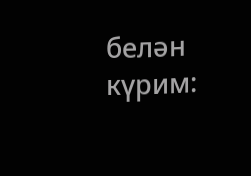белән күрим: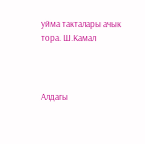уйма такталары ачык тора. Ш.Камал



Алдагы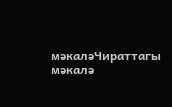мәкаләЧираттагы мәкалә